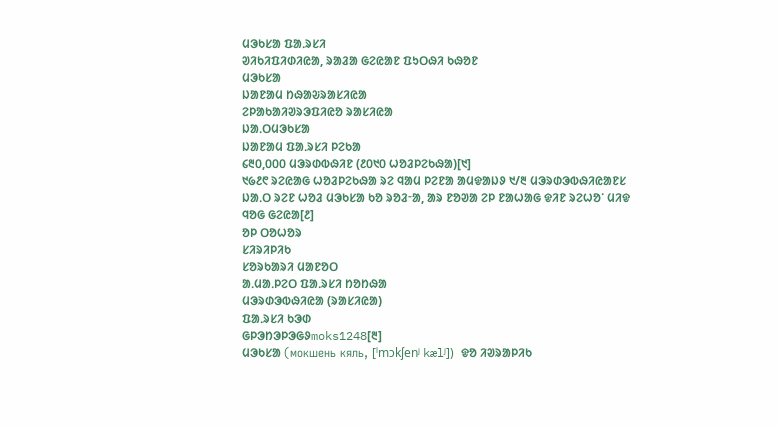ᱢᱳᱠᱥᱟ ᱯᱟᱹᱨᱥᱤ
ᱣᱤᱠᱤᱯᱤᱰᱤᱭᱟ, ᱨᱟᱲᱟ ᱜᱮᱭᱟᱱ ᱯᱩᱛᱷᱤ ᱠᱷᱚᱱ
ᱢᱳᱠᱥᱟ
ᱡᱟᱱᱟᱢ ᱴᱷᱟᱶᱨᱟᱥᱤᱭᱟ
ᱮᱞᱟᱠᱟᱤᱣᱨᱳᱯᱤᱭᱚ ᱨᱟᱥᱤᱭᱟ
ᱡᱟᱹᱛᱢᱳᱠᱥᱟ
ᱡᱟᱱᱟᱢ ᱯᱟᱹᱨᱥᱤ ᱞᱮᱠᱟ
᱔᱓᱐,᱐᱐᱐ ᱢᱳᱨᱰᱵᱷᱤᱱ (᱒᱐᱑᱐ ᱦᱚᱲᱞᱮᱠᱷᱟ)[᱑]
᱑᱙᱒᱖ ᱨᱮᱭᱟᱜ ᱦᱚᱲᱞᱮᱠᱷᱟ ᱨᱮ ᱧᱟᱢ ᱞᱮᱱᱟ ᱟᱢᱫᱟᱡᱽ ᱑/᱓ ᱢᱳᱨᱰᱳᱵᱷᱤᱭᱟᱱᱥ ᱡᱟᱹᱛ ᱨᱮᱱ ᱦᱚᱲ ᱢᱳᱠᱥᱟ ᱠᱚ ᱨᱚᱲᱼᱟ, ᱟᱨ ᱱᱚᱣᱟ ᱮᱞ ᱱᱟᱦᱟᱜ ᱫᱤᱱ ᱨᱮᱦᱚᱸ ᱢᱤᱫ ᱧᱚᱜ ᱜᱮᱭᱟ[᱒]
ᱚᱞ ᱛᱚᱦᱚᱨ
ᱥᱤᱨᱤᱞᱤᱠ
ᱥᱚᱨᱠᱟᱨᱤ ᱢᱟᱱᱚᱛ
ᱟᱹᱢᱟᱹᱞᱮᱛ ᱯᱟᱹᱨᱥᱤ ᱴᱚᱴᱷᱟ
ᱢᱳᱨᱰᱳᱵᱷᱤᱭᱟ (ᱨᱟᱥᱤᱭᱟ)
ᱯᱟᱹᱨᱥᱤ ᱠᱳᱰ
ᱜᱞᱳᱴᱳᱞᱳᱜᱽmoks1248[᱓]
ᱢᱳᱠᱥᱟ (мокшень кяль, [ˡmɔkʃenʲ kælʲ]) ᱫᱚ ᱤᱣᱨᱟᱞᱤᱠ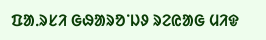ᱯᱟᱹᱨᱥᱤ ᱜᱷᱟᱨᱚᱸᱡᱽ ᱨᱮᱭᱟᱜ ᱢᱤᱫ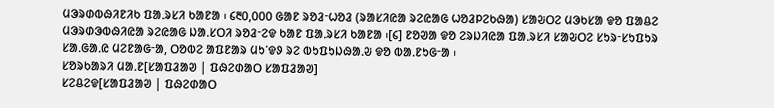ᱢᱳᱨᱰᱵᱷᱤᱱᱤᱠ ᱯᱟᱹᱨᱥᱤ ᱠᱟᱱᱟ ᱾ ᱔᱓᱐,᱐᱐᱐ ᱜᱟᱱ ᱨᱚᱲᱼᱦᱚᱲ (ᱨᱟᱥᱤᱭᱟ ᱨᱮᱭᱟᱜ ᱦᱚᱲᱞᱮᱠᱷᱟ) ᱥᱟᱶᱛᱮ ᱢᱳᱠᱥᱟ ᱫᱚ ᱯᱟᱪᱮ ᱢᱳᱨᱰᱳᱵᱷᱤᱭᱟ ᱨᱮᱭᱟᱜ ᱡᱟᱹᱥᱛᱤ ᱨᱚᱲᱼᱮᱫ ᱠᱟᱱ ᱯᱟᱹᱨᱥᱤ ᱠᱟᱱᱟ ᱾[᱔] ᱱᱚᱣᱟ ᱫᱚ ᱮᱨᱡᱤᱭᱟ ᱯᱟᱹᱨᱥᱤ ᱥᱟᱶᱛᱮ ᱥᱩᱨᱼᱥᱩᱯᱩᱨ ᱥᱟᱹᱜᱟᱹᱭ ᱢᱮᱱᱟᱜᱼᱟ, ᱛᱚᱵᱮ ᱟᱯᱱᱟᱨ ᱢᱩᱸᱫᱽ ᱨᱮ ᱵᱩᱯᱩᱡᱷᱟᱹᱶ ᱫᱚ ᱵᱟᱹᱱᱩᱜᱼᱟ ᱾
ᱥᱚᱨᱠᱟᱨᱤ ᱢᱟᱹᱱ[ᱥᱟᱯᱲᱟᱣ | ᱯᱷᱮᱰᱟᱛ ᱥᱟᱯᱲᱟᱣ]
ᱥᱮᱪᱮᱫ[ᱥᱟᱯᱲᱟᱣ | ᱯᱷᱮᱰᱟᱛ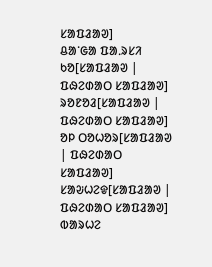ᱥᱟᱯᱲᱟᱣ]
ᱪᱟᱸᱜᱟ ᱯᱟᱹᱨᱥᱤ ᱠᱚ[ᱥᱟᱯᱲᱟᱣ | ᱯᱷᱮᱰᱟᱛ ᱥᱟᱯᱲᱟᱣ]
ᱨᱚᱱᱚᱲ[ᱥᱟᱯᱲᱟᱣ | ᱯᱷᱮᱰᱟᱛ ᱥᱟᱯᱲᱟᱣ]
ᱚᱞ ᱛᱚᱦᱚᱨ[ᱥᱟᱯᱲᱟᱣ | ᱯᱷᱮᱰᱟᱛ ᱥᱟᱯᱲᱟᱣ]
ᱥᱟᱶᱦᱮᱫ[ᱥᱟᱯᱲᱟᱣ | ᱯᱷᱮᱰᱟᱛ ᱥᱟᱯᱲᱟᱣ]
ᱵᱟᱨᱦᱮ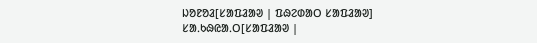ᱡᱚᱱᱚᱲ[ᱥᱟᱯᱲᱟᱣ | ᱯᱷᱮᱰᱟᱛ ᱥᱟᱯᱲᱟᱣ]
ᱥᱟᱹᱠᱷᱭᱟᱹᱛ[ᱥᱟᱯᱲᱟᱣ |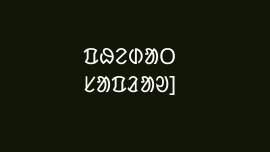ᱯᱷᱮᱰᱟᱛ ᱥᱟᱯᱲᱟᱣ]